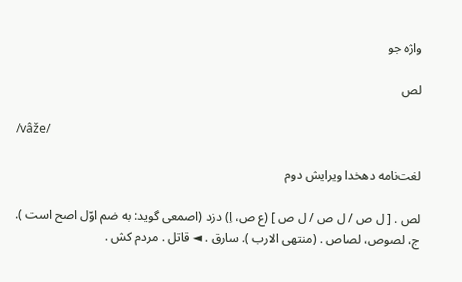واژه جو

لص

/vâže/

لغت‌نامه دهخدا ویرایش دوم

لص . [ ل ص / ل ص / ل ص ] (ع ص، اِ) دزد (اصمعی گوید: به ضم اوّل اصح است ). ج، لصوص، لصاص . (منتهی الارب ). سارق . ◄ قاتل . مردم کش .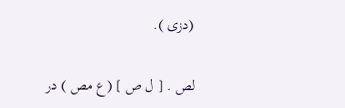(دزی ).

لص . [ ل ص ] (ع مص ) در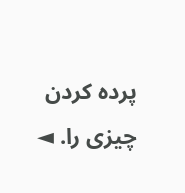پرده کردن چیزی را. ◄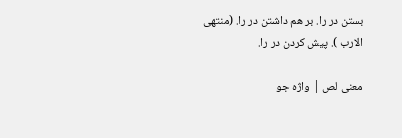بستن در را. بر هم داشتن در را. (منتهی الارب ). پیش کردن در را.

معنی لص | واژه جو